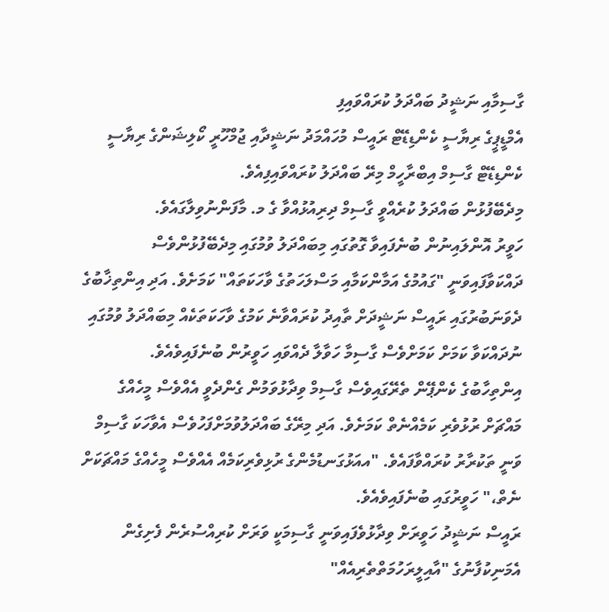ގާސިމާއި ނަޝީދު ބައްދަލު ކުރައްވައިފި
އެމްޑީޕީގެ ރިޔާސީ ކެންޑިޑޭޓް ރައީސް މުހައްމަދު ނަޝީދާއި ޖުމްހޫރީ ކޯލިޝަންގެ ރިޔާސީ ކެންޑިޑޭޓް ގާސިމް އިބްރާހީމް މިރޭ ބައްދަލު ކުރައްވައިފިއެވެ.
މިދެބޭފުޅުން ބައްދަލު ކުރެއްވީ ގާސިމް ދިރިއުޅުއްވާ ގެ މ. މާފަންނުވިލާގައެވެ.
ހަވީރު އޮންލައިނުން ބުނެފައިވާ ގޮތުގައި މިބައްދަލު ވުމުގައި މިދެބޭފުޅުންވެސް ދައްކަވާފައިވަނީ "ގައުމުގެ އަމާންކަމާއި މަސްލަހަތުގެ ވާހަކަތައް" ކަމަށެވެ. އަދި އިންތިޚާބުގެ ދެވަނަބުރުގައި ރައީސް ނަޝީދަށް ތާއިދު ކުރައްވާނެ ކަމުގެ ވާހަކަތަކެއް މިބައްދަލު ވުމުގައި ނުދައްކަވާ ކަމަށް ކަމަށްވެސް ގާސިމާ ހަވާލާ ދެއްވައި ހަވީރުން ބުނެފައިވެއެވެ.
އިންތިހާބުގެ ކެންޕޭން ތެރޭގައިވެސް ގާސިމް ވިދާޅުވަމުން ގެންދެވީ އެއްވެސް މީހެއްގެ މައްޗަށް ރުޅުވެރި ކަމެއްނެތް ކަމަށެވެ. އަދި މިރޭގެ ބައްދަލުވުމަށްފަހުވެސް އެވާހަކަ ގާސިމް ވަނީ ތަކުރާރު ކުރައްވާފައެވެ. "އއަޅުގަނޑުމެންގެ ރުޅިވެރިކަމެއް އެއްވެސް މީހެއްގެ މައްޗަކަށް ނެތް،" ހަވީރުގައި ބުނެފައިވެއެވެ.
ރައީސް ނަޝީދު ހަވީރަށް ވިދާޅުވެފައިވަނީ ގާސިމަކީ ވަރަށް ކުރިއްސުރެން ފެށިގެން އެމަނިކުފާނުގެ "އާއިލީރަހުމަތްތެރިއެއް"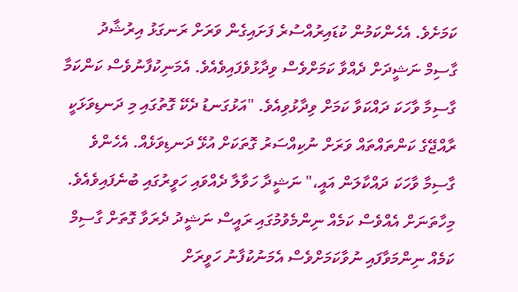ކަމަށެވެ. އެހެންކަމުން ކުޑައިރުއްސުރެ ފަށައިގެން ވަރަށް ރަނގަޅު އިރުޝާދު ގާސިމް ނަޝީދަށް ދެއްވާ ކަމަށްވެސް ވިދާޅުވެފައިވެއެވެ. އެމަނިކުފާނުވެސް ކަންކަމާ ގާސިމާ ވާހަކަ ދައްކަވާ ކަމަށް ވިދާޅުވިއެވެ. "އަޅުގަނޑު ދެކޭ ގޮތުގައި މި ދަނޑިވަޅަކީ ރާއްޖޭގެ ކަންތައްތައް ވަރަށް ނުކިއްސަރު ގޮތަކަށް އުޅޭ ދަނޑިވަޅެއް. އެހެންވެ ގާސިމާ ވާހަކަ ދައްކާލަން އައީ،" ނަޝީދާ ހަވާލާ ދެއްވައި ހަވީރުގައި ބުނެފައިވެއެވެ.
މިހާތަނަށް އެއްވެސް ކަމެއް ނިންމެވުމުގައި ރައީސް ނަޝީދު ދެރަވާ ގޮތަށް ގާސިމް ކަމެއް ނިންމަވާފައި ނުވާކަމަށްވެސް އެމަނުކުފާނު ހަވީރަށް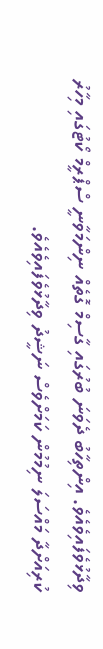ވިދާޅުވެފައިވެއެވެ. އިންތިހާބު ދެވަނަ ބުރުގައި ގާސިމް ގޮތެއް ނިންމަވާނީ ސްޕްރީމް ކޯޓުގައި މިހާރު ކުރިއަށްދާ މައްސަލަ ނިމުމުން ކަމަށްވެސް ނަޝީދު ވިދާޅުވެފައިވެއެވެ.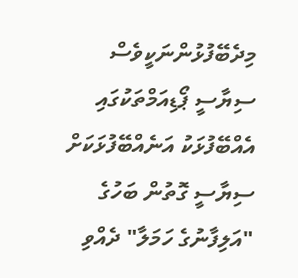މިދެބޭފުޅުންނަކީވެސް ސިޔާސީ ޕޯޑިއަމްތަކުގައި އެއްބޭފުޅަކު އަނެއްބޭފުޅަކަށް ސިޔާސީ ގޮތުން ބަހުގެ "އަލިފާނުގެ ހަމަލާ" ދެއްވި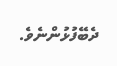ދެބޭފުޅުންނެވެ.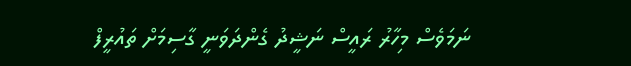ނަމަވެސް މިހާރު ރައީސް ނަޝީދު ގެންދަވަނީ ގާސިމަށް ތައުރީފް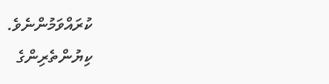ކުރައްވަމުންނެވެ.
ކިޔުންތެރިންގެ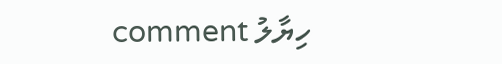ހިޔާލު comment